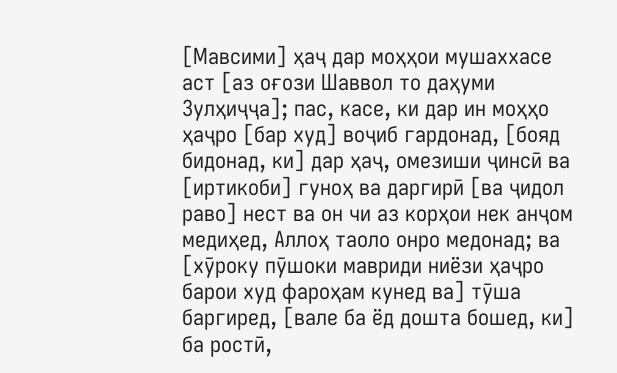[Мавсими] ҳаҷ дар моҳҳои мушаххасе аст [аз оғози Шаввол то даҳуми Зулҳиҷҷа]; пас, касе, ки дар ин моҳҳо ҳаҷро [бар худ] воҷиб гардонад, [бояд бидонад, ки] дар ҳаҷ, омезиши ҷинсӣ ва [иртикоби] гуноҳ ва даргирӣ [ва ҷидол раво] нест ва он чи аз корҳои нек анҷом медиҳед, Аллоҳ таоло онро медонад; ва [хӯроку пӯшоки мавриди ниёзи ҳаҷро барои худ фароҳам кунед ва] тӯша баргиред, [вале ба ёд дошта бошед, ки] ба ростӣ,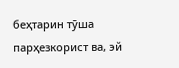беҳтарин тӯша парҳезкорист ва, эй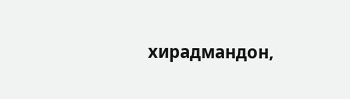хирадмандон,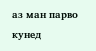аз ман парво кунед